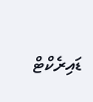ޑައިރެކްޓް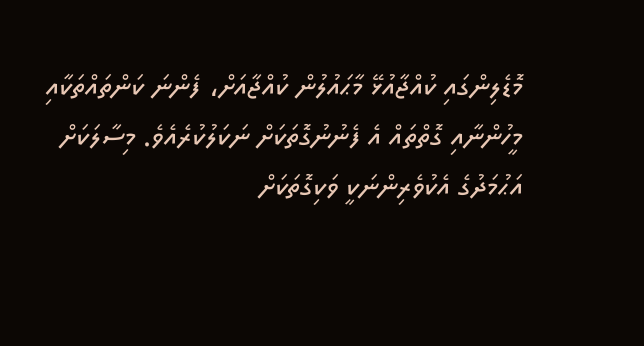މޮޑެލިންގައި ކުއްޖާއުޅޭ މާޙައުލުން ކުއްޖާއަށް، ފެންނަ ކަންތައްތަކާއި މީހުންނާއި ގޮތްތައް އެ ފެނުނުގޮތަކަށް ނަކަލުކުރެއެވެ. މިސާލަކަށް އަޙުމަދުގެ އެކުވެރިންނަކީ ވަކިގޮތަކަށް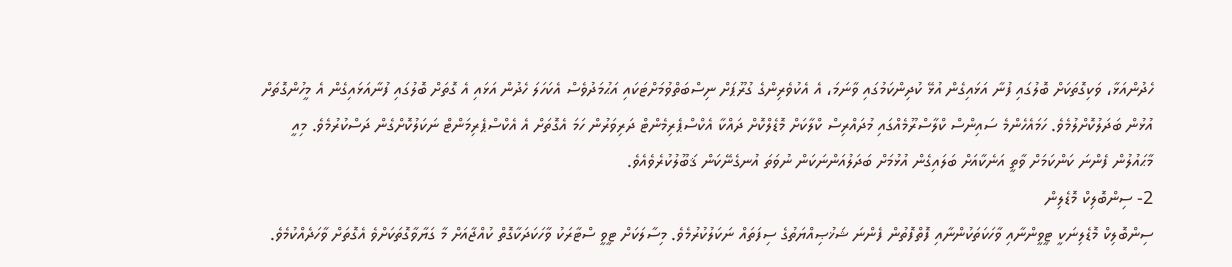ހެދުންއަޅާ، ވަކިގޮތަކަށް ބޮލުގައި ފުނާ އަޅައިގެން އުޅޭ ކުދިންކަމުގައި ވާނަމަ، އެ އެކުވެރިންގެ ގުރޫޕަށް ނިސްބަތްވުމަށްޓަކައި އަޙުމަދުވެސް އެކަހަލަ ހެދުން އަޅައި އެ ގޮތަށް ބޮލުގައި ފުނާއަޅައިގެން އެ މީހުންގޮތަށް އުޅުން ބަދަލުކޮށްލުމެވެ. ހަމައެހެންމެ ސައިންސް ކްލާސްރޫމެއްގައި މުދައްރިސް ކްލާކަށް މޮޑެލްކޮށް ދައްކާ އެކްސްޕެރިމެންޓް ދަރިވަރުން ހަމަ އެގޮތަށް އެ އެކްސްޕެރިމަންޓް ނަކަލުކޮށްގެން ދަސްކުރުމެވެ. މިއީ މާޙައުލުން ފެންނަ ކަންކަމަށް ވާތީ އަނެކާއަށް ބަލައިގެން އުޅުމަށް ބަދަލުއަންނަކަން ނުވަތަ އުނގެނޭކަން ޤަބޫލުކުރެވެއެވެ.
2- ސިންބޮލިކް މޮޑެލިން
ސިންބޮލިކް މޮޑެލިނަކީ ޓީވީންނާއި ވާހަކަތަކުންނާއި ފޮތްފޮތުން ފެންނަ ޝަޚުޞިއްޔަތުގެ ސިފަތައް ނަކަލުކުރުމެވެ. މިސާލަކަށް ޓީވީ ސްޓާރަކު ވާހަކަދަކާގޮތް ކުއްޖާއަށް މާ ގަޔާވާގޮތަކަށްވެ އެގޮތަށް ވާހަދެއްކުމެވެ.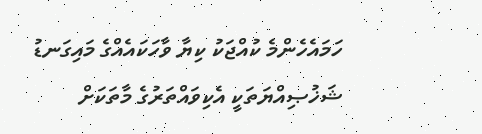ހަމައެހެންމެ ކުއްޖަކު ކިޔާ ވާހަކައެއްގެ މައިގަނޑު ޝަޚުޞިއްޔަތަކީ އެކިވައްތަރުގެ މާތަކަށް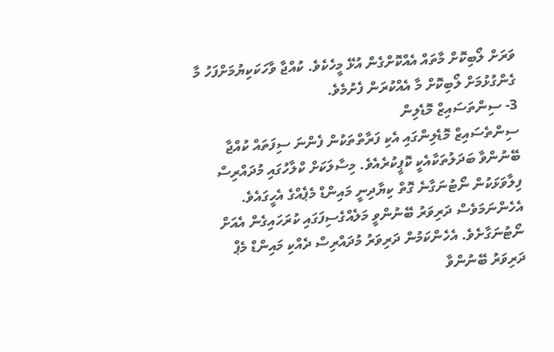ވަރަށް ލޯބިކޮށް މާތައް އެއްކޮށްގެން އުޅޭ މީހެކެވެ. ކުއްޖާ ވާހަކަކިޔުމަށްފަހު މާ ގެންގުޅުމަށް ލޯބިކޮށް މާ އެއްކުރަން ފެށުމެވެ.
3- ސިންތަސައިޒް މޮޑެލިން
ސިންތެސައިޒް މޮޑެލިންގައި އެކި ފަރާތްތަކުން ފެންނަ ސިފަތައް ކުއްޖާ ބޭނުންވާ ބަދަލުތަކާއެކީ ކޮޕީކުރެއެވެ. މިސާލަކަށް ކްލާހުގައި މުދައްރިސް ފިލާވަޅަކުން ނޯޓުނަގާނެ ގޮތް ކިޔާދިނީ މައިންޑް މެޕެއްގެ އެހީގައެވެ. އެހެންނަމަވެސް ދަރިވަރު ބޭނުންވީ މަލެއްގެސިފަގައި ކުރަހައިގެން އެއަށް ނޯޓުނަގާށެވެ. އެހެންކަމުން ދަރިވަރު މުދައްރިސް ދެއްކި މައިންޑް މެޕް ދަރިވަރު ބޭނުންވާ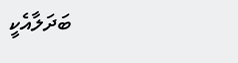ބަދަލާއެކީ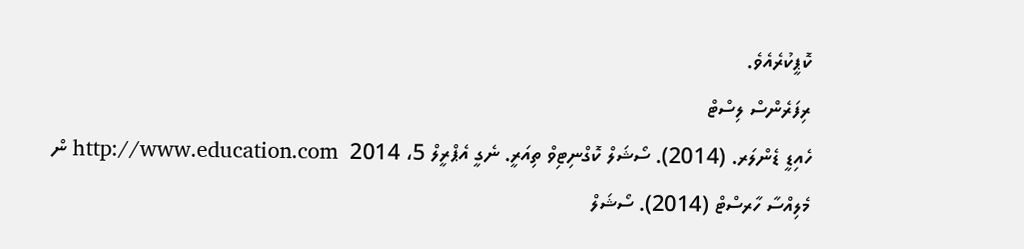ކޮޕީކުރެއެވެ.
ރިފަރެންސް ލިސްޓް
ހެއިޑީ ޑެންލަރ. (2014). ސޯޝަލް ކޮގްނިޓިވް ތިއަރީ. ނެގީ އެޕްރީލް 5، 2014  http://www.education.com ން
މެލިއްސާ ހާރސްޓް (2014). ސޯޝަލް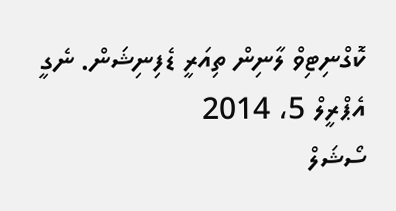ކޮގްނިޓިވް ލާނިން ތިއަރީ ޑެފިނިޝަން. ނެގީ އެޕްރީލް 5، 2014
ސޯޝަލް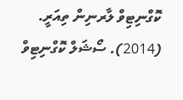ކޮގްނިޓިވް ލާރނިން ތިއަރީ. (2014). ސޯޝަލް ކޮގްނިޓިވް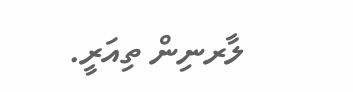ލާރނިން ތިއަރީ.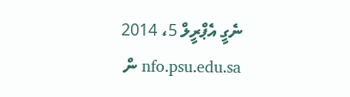ނެގީ އެޕްރީލް 5، 2014 nfo.psu.edu.sa ން